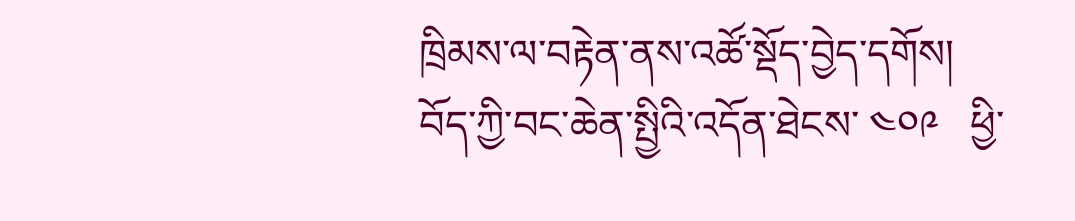ཁྲིམས་ལ་བརྟེན་ནས་འཚོ་སྡོད་བྱེད་དགོས།
བོད་ཀྱི་བང་ཆེན་སྤྱིའི་འདོན་ཐེངས་ ༤༠༩   ཕྱི་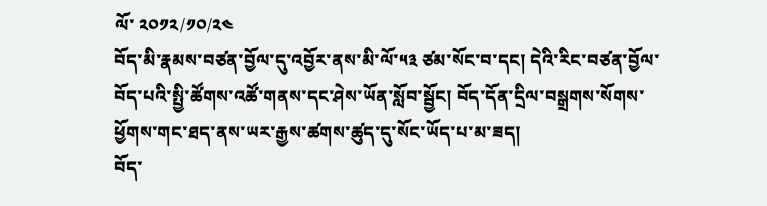ལོ་ ༢༠༡༢/༡༠/༢༤
བོད་མི་རྣམས་བཙན་བྱོལ་དུ་འབྱོར་ནས་མི་ལོ་༥༣ ཙམ་སོང་བ་དང། དེའི་རིང་བཙན་བྱོལ་བོད་པའི་སྤྱི་ཚོགས་འཚོ་གནས་དང་ཤེས་ཡོན་སློབ་སྦྱོང། བོད་དོན་དྲིལ་བསྒྲགས་སོགས་ཕྱོགས་གང་ཐད་ནས་ཡར་རྒྱས་ཚགས་ཚུད་དུ་སོང་ཡོད་པ་མ་ཟད།
བོད་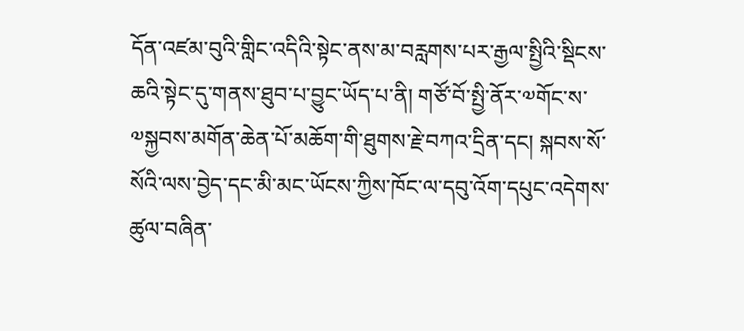དོན་འཛམ་བུའི་གླིང་འདིའི་སྟེང་ནས་མ་བརླགས་པར་རྒྱལ་སྤྱིའི་སྡིངས་ཆའི་སྟེང་དུ་གནས་ཐུབ་པ་བྱུང་ཡོད་པ་ནི། གཙོ་བོ་སྤྱི་ནོར་༧གོང་ས་༧སྐྱབས་མགོན་ཆེན་པོ་མཆོག་གི་ཐུགས་རྗེ་བཀའ་དྲིན་དང། སྐབས་སོ་སོའི་ལས་བྱེད་དང་མི་མང་ཡོངས་ཀྱིས་ཁོང་ལ་དབུ་འོག་དཔུང་འདེགས་ཚུལ་བཞིན་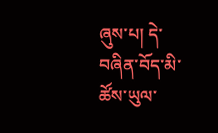ཞུས་པ། དེ་བཞིན་བོད་མི་ཚོས་ཡུལ་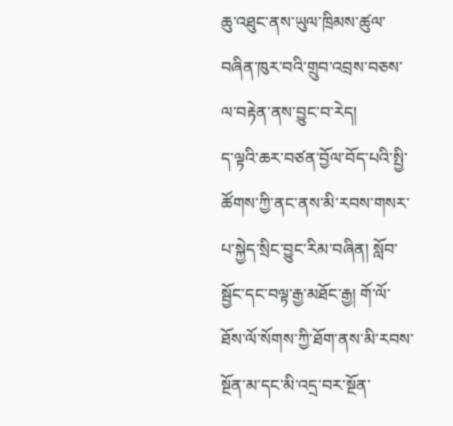ཆུ་འཐུང་ནས་ཡུལ་ཁྲིམས་ཚུལ་བཞིན་ཁུར་བའི་གྲུབ་འབྲས་བཅས་ལ་བརྟེན་ནས་བྱུང་བ་རེད།
ད་ལྟའི་ཆར་བཙན་བྱོལ་བོད་པའི་སྤྱི་ཚོགས་ཀྱི་ནང་ནས་མི་རབས་གསར་པ་སྐྱེད་སྲིང་བྱུང་རིམ་བཞིན། སློབ་སྦྱོང་དང་བལྟ་རྒྱ་མཐོང་རྒྱ། གོ་ལོ་ཐོས་ལོ་སོགས་ཀྱི་ཐོག་ནས་མི་རབས་སྔོན་མ་དང་མི་འདྲ་བར་སྔོན་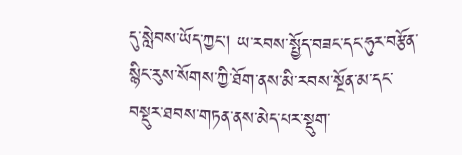དུ་སླེབས་ཡོད་ཀྱང། ཡ་རབས་སྤྱོད་བཟང་དང་ཧུར་བརྩོན་སྙིང་རུས་སོགས་ཀྱི་ཐོག་ནས་མི་རབས་སྔོན་མ་དང་བསྡུར་ཐབས་གཏན་ནས་མེད་པར་སྡུག་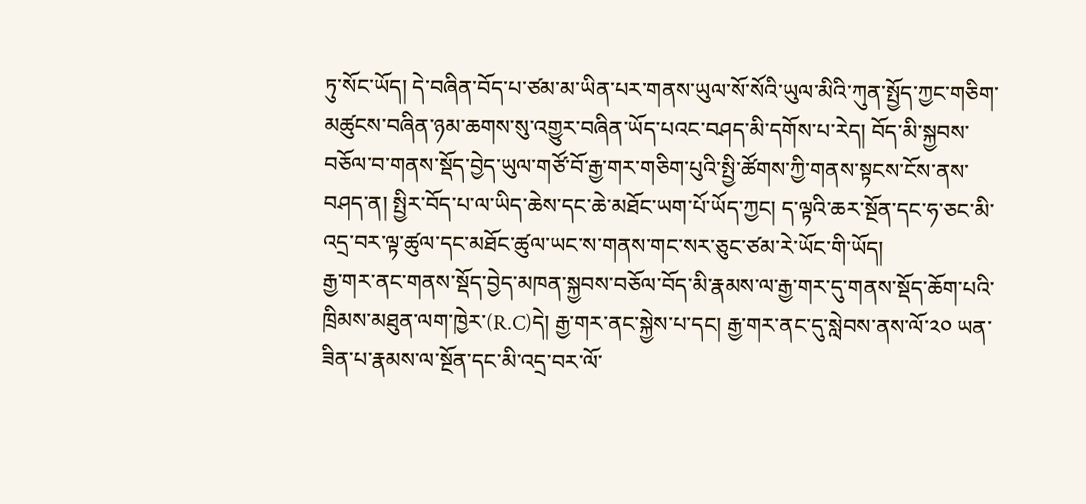ཏུ་སོང་ཡོད། དེ་བཞིན་བོད་པ་ཙམ་མ་ཡིན་པར་གནས་ཡུལ་སོ་སོའི་ཡུལ་མིའི་ཀུན་སྤྱོད་ཀྱང་གཅིག་མཚུངས་བཞིན་ཉམ་ཆགས་སུ་འགྱུར་བཞིན་ཡོད་པའང་བཤད་མི་དགོས་པ་རེད། བོད་མི་སྐྱབས་བཅོལ་བ་གནས་སྡོད་བྱེད་ཡུལ་གཙོ་བོ་རྒྱ་གར་གཅིག་པུའི་སྤྱི་ཚོགས་ཀྱི་གནས་སྟངས་ངོས་ནས་བཤད་ན། སྤྱིར་བོད་པ་ལ་ཡིད་ཆེས་དང་ཆེ་མཐོང་ཡག་པོ་ཡོད་ཀྱང། ད་ལྟའི་ཆར་སྔོན་དང་ཧ་ཅང་མི་འདྲ་བར་ལྟ་ཚུལ་དང་མཐོང་ཚུལ་ཡང་ས་གནས་གང་སར་ཅུང་ཙམ་རེ་ཡོང་གི་ཡོད།
རྒྱ་གར་ནང་གནས་སྡོད་བྱེད་མཁན་སྐྱབས་བཅོལ་བོད་མི་རྣམས་ལ་རྒྱ་གར་དུ་གནས་སྡོད་ཆོག་པའི་ཁྲིམས་མཐུན་ལག་ཁྱེར་(R.C)དེ། རྒྱ་གར་ནང་སྐྱེས་པ་དང། རྒྱ་གར་ནང་དུ་སླེབས་ནས་ལོ་༢༠ ཡན་ཟིན་པ་རྣམས་ལ་སྔོན་དང་མི་འདྲ་བར་ལོ་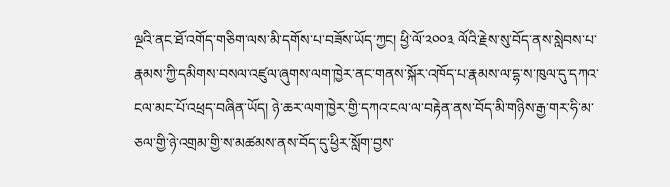ལྔའི་ནང་ཐོ་འགོད་གཅིག་ལས་མི་དགོས་པ་བཟོས་ཡོད་ཀྱང། ཕྱི་ལོ་༢༠༠༣ ལོའི་རྗེས་སུ་བོད་ནས་སླེབས་པ་རྣམས་ཀྱི་དམིགས་བསལ་འཛུལ་ཞུགས་ལག་ཁྱེར་ནང་གནས་སྐོར་འཁོད་པ་རྣམས་ལ་དྷ་ས་ཁུལ་དུ་དཀའ་ངལ་མང་པོ་འཕྲད་བཞིན་ཡོད། ཉེ་ཆར་ལག་ཁྱེར་གྱི་དཀའ་ངལ་ལ་བརྟེན་ནས་བོད་མི་གཉིས་རྒྱ་གར་ཧི་མ་ཅལ་གྱི་ཉེ་འགྲམ་གྱི་ས་མཚམས་ནས་བོད་དུ་ཕྱིར་སློག་བྱས་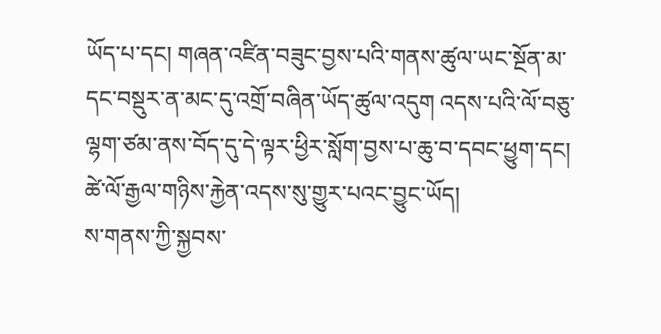ཡོད་པ་དང། གཞན་འཛིན་བཟུང་བྱས་པའི་གནས་ཚུལ་ཡང་སྔོན་མ་དང་བསྡུར་ན་མང་དུ་འགྲོ་བཞིན་ཡོད་ཚུལ་འདུག འདས་པའི་ལོ་བཅུ་ལྷག་ཙམ་ནས་བོད་དུ་དེ་ལྟར་ཕྱིར་སློག་བྱས་པ་ཆུ་བ་དབང་ཕྱུག་དང། ཚེ་ལོ་རྒྱལ་གཉིས་རྐྱེན་འདས་སུ་གྱུར་པའང་བྱུང་ཡོད།
ས་གནས་ཀྱི་སྐྱབས་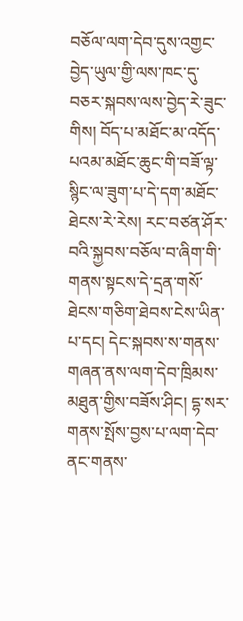བཅོལ་ལག་དེབ་དུས་འགྱང་བྱེད་ཡུལ་གྱི་ལས་ཁང་དུ་བཅར་སྐབས་ལས་བྱེད་རེ་ཟུང་གིས། བོད་པ་མཐོང་མ་འདོད་པའམ་མཐོང་ཆུང་གི་བཟོ་ལྟ་སྙིང་ལ་ཟུག་པ་དེ་དག་མཐོང་ཐེངས་རེ་རེས། རང་བཙན་ཤོར་བའི་སྐྱབས་བཅོལ་བ་ཞིག་གི་གནས་སྟངས་དེ་དྲན་གསོ་ཐེངས་གཅིག་ཐེབས་ངེས་ཡིན་པ་དང། དེང་སྐབས་ས་གནས་གཞན་ནས་ལག་དེབ་ཁྲིམས་མཐུན་གྱིས་བཟོས་ཤིང། དྷ་སར་གནས་སྤོས་བྱས་པ་ལག་དེབ་ནང་གནས་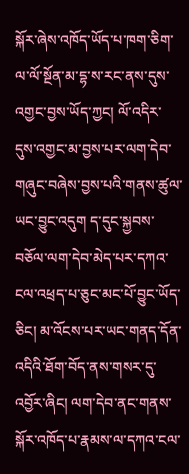སྐོར་ཞེས་འཁོད་ཡོད་པ་ཁག་ཅིག་ལ་ལོ་སྔོན་མ་དྷ་ས་རང་ནས་དུས་འགྱང་བྱས་ཡོད་ཀྱང། ལོ་འདིར་དུས་འགྱང་མ་བྱས་པར་ལག་དེབ་གཞུང་བཞེས་བྱས་པའི་གནས་ཚུལ་ཡང་བྱུང་འདུག ད་དུང་སྐྱབས་བཅོལ་ལག་དེབ་མེད་པར་དཀའ་ངལ་འཕྲད་པ་ཅུང་མང་པོ་བྱུང་ཡོད་ཅིང། མ་འོངས་པར་ཡང་གནད་དོན་འདིའི་ཐོག་བོད་ནས་གསར་དུ་འབྱོར་ཞིང། ལག་དེབ་ནང་གནས་སྐོར་འཁོད་པ་རྣམས་ལ་དཀའ་ངལ་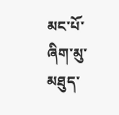མང་པོ་ཞིག་མུ་མཐུད་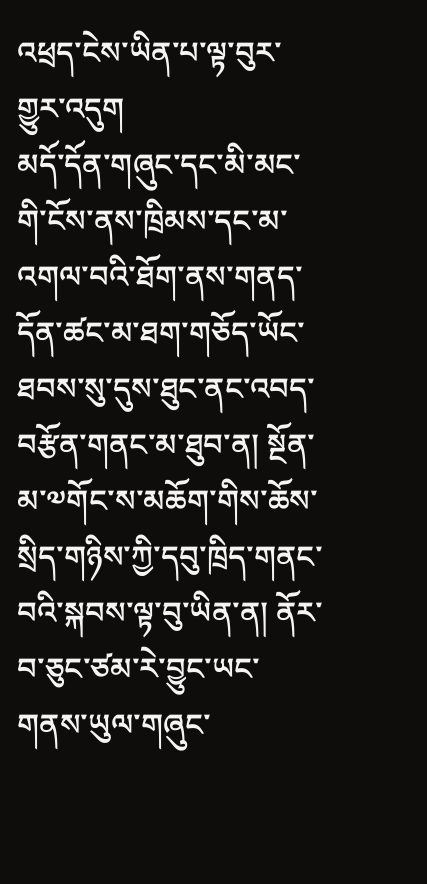འཕྲད་ངེས་ཡིན་པ་ལྟ་བུར་གྱུར་འདུག
མདོ་དོན་གཞུང་དང་མི་མང་གི་ངོས་ནས་ཁྲིམས་དང་མ་འགལ་བའི་ཐོག་ནས་གནད་དོན་ཚང་མ་ཐག་གཅོད་ཡོང་ཐབས་སུ་དུས་ཐུང་ནང་འབད་བརྩོན་གནང་མ་ཐུབ་ན། སྔོན་མ་༧གོང་ས་མཆོག་གིས་ཆོས་སྲིད་གཉིས་ཀྱི་དབུ་ཁྲིད་གནང་བའི་སྐབས་ལྟ་བུ་ཡིན་ན། ནོར་བ་ཅུང་ཙམ་རེ་བྱུང་ཡང་གནས་ཡུལ་གཞུང་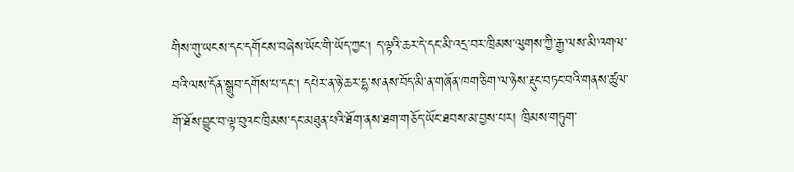གིས་གུ་ཡངས་དང་དགོངས་བཞེས་ཡོང་གི་ཡོད་ཀྱང། ད་ལྟའི་ཆར་དེ་དང་མི་འདྲ་བར་ཁྲིམས་ལུགས་ཀྱི་རྒྱ་ལས་མི་འགལ་བའི་ལས་དོན་སྒྲུབ་དགོས་པ་དང། དཔེར་ན་ཉེ་ཆར་དྷ་ས་ནས་བོད་མི་ན་གཞོན་ཁག་ཅིག་ལ་ཉེས་རྡུང་བཏང་བའི་གནས་ཚུལ་གོ་ཐོས་བྱུང་བ་ལྟ་བུའང་ཁྲིམས་དང་མཐུན་པའི་ཐོག་ནས་ཐག་གཅོད་ཡོང་ཐབས་མ་བྱས་པར། ཁྲིམས་གཏུག་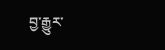བྱ་རྒྱུར་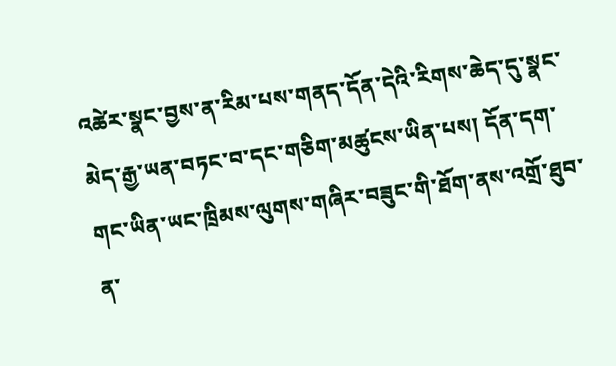འཚེར་སྣང་བྱས་ན་རིམ་པས་གནད་དོན་དེའི་རིགས་ཆེད་དུ་སྣང་མེད་རྒྱ་ཡན་བཏང་བ་དང་གཅིག་མཚུངས་ཡིན་པས། དོན་དག་གང་ཡིན་ཡང་ཁྲིམས་ལུགས་གཞིར་བཟུང་གི་ཐོག་ནས་འགྲོ་ཐུབ་ན་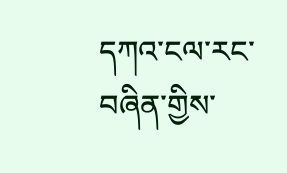དཀའ་ངལ་རང་བཞིན་གྱིས་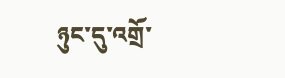ཉུང་དུ་འགྲོ་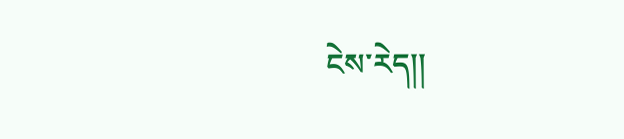ངེས་རེད།།